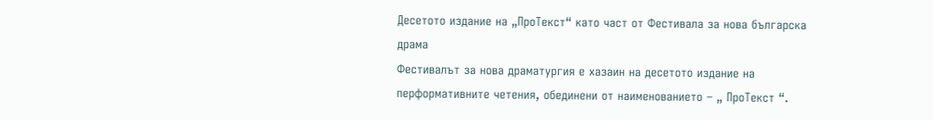Десетото издание на „ПроТекст“ като част от Фестивала за нова българска драма
Фестивалът за нова драматургия е хазаин на десетото издание на перформативните четения, обединени от наименованието – „ ПроТекст “.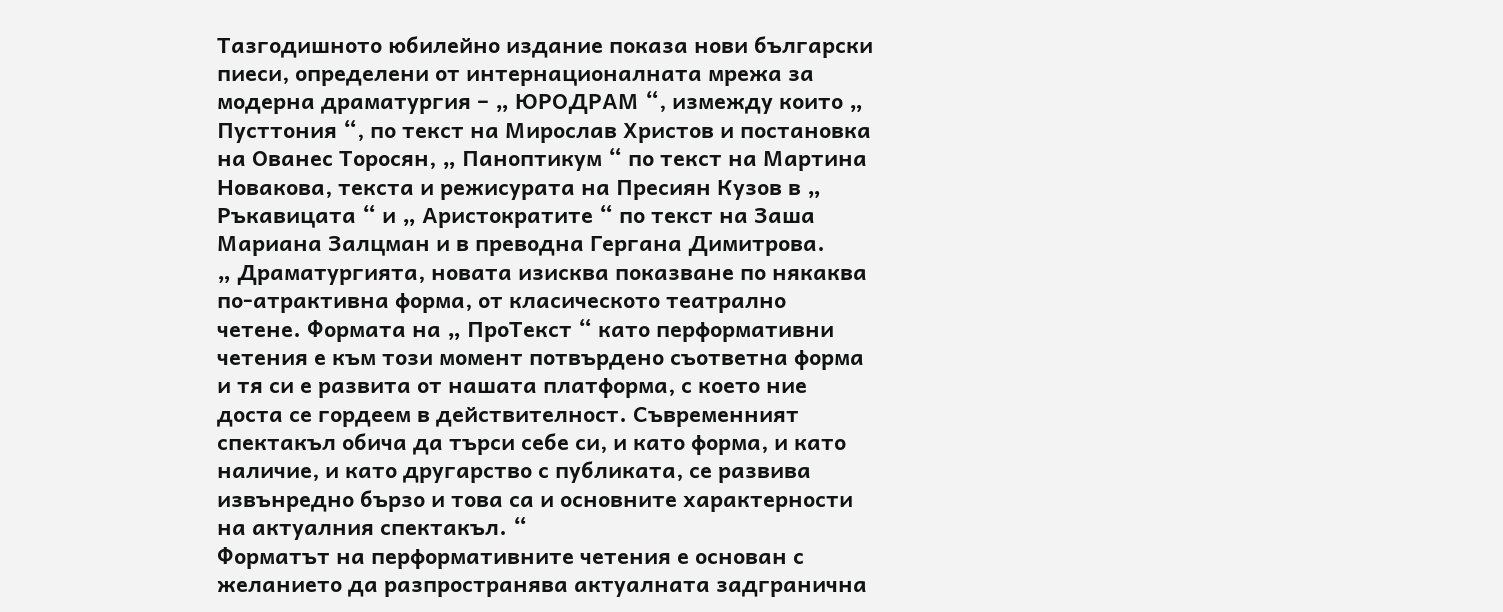Тазгодишното юбилейно издание показа нови български пиеси, определени от интернационалната мрежа за модерна драматургия – „ ЮРОДРАМ “, измежду които „ Пусттония “, по текст на Мирослав Христов и постановка на Ованес Торосян, „ Паноптикум “ по текст на Мартина Новакова, текста и режисурата на Пресиян Кузов в „ Ръкавицата “ и „ Аристократите “ по текст на Заша Мариана Залцман и в преводна Гергана Димитрова.
„ Драматургията, новата изисква показване по някаква по-атрактивна форма, от класическото театрално четене. Формата на „ ПроТекст “ като перформативни четения е към този момент потвърдено съответна форма и тя си е развита от нашата платформа, с което ние доста се гордеем в действителност. Съвременният спектакъл обича да търси себе си, и като форма, и като наличие, и като другарство с публиката, се развива извънредно бързо и това са и основните характерности на актуалния спектакъл. “
Форматът на перформативните четения е основан с желанието да разпространява актуалната задгранична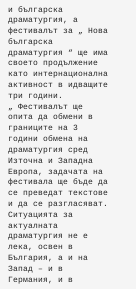и българска драматургия, а фестивалът за „ Нова българска драматургия “ ще има своето продължение като интернационална активност в идващите три години.
„ Фестивалът ще опита да обмени в границите на 3 години обмена на драматургия сред Източна и Западна Европа, задачата на фестивала ще бъде да се преведат текстове и да се разгласяват. Ситуацията за актуалната драматургия не е лека, освен в България, а и на Запад – и в Германия, и в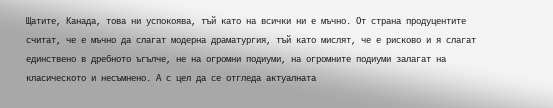Щатите, Канада, това ни успокоява, тъй като на всички ни е мъчно. От страна продуцентите считат, че е мъчно да слагат модерна драматургия, тъй като мислят, че е рисково и я слагат единствено в дребното ъгълче, не на огромни подиуми, на огромните подиуми залагат на класическото и несъмнено. А с цел да се отгледа актуалната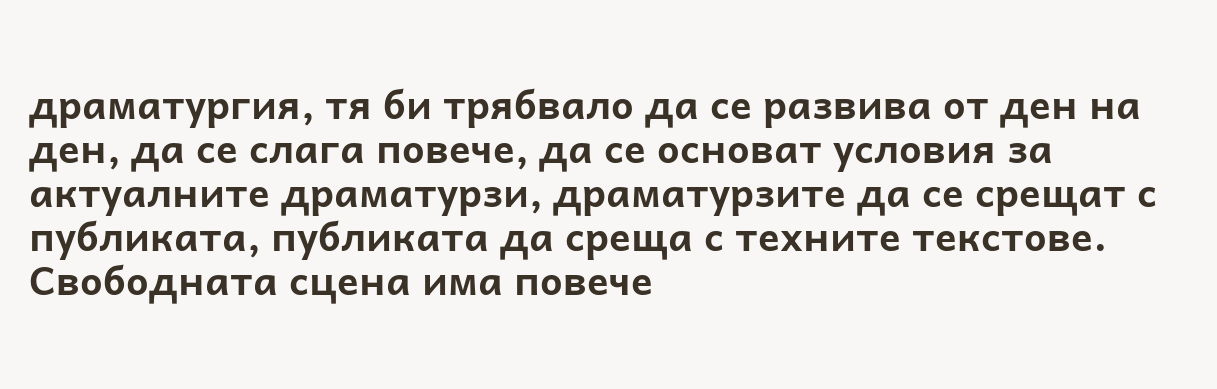драматургия, тя би трябвало да се развива от ден на ден, да се слага повече, да се основат условия за актуалните драматурзи, драматурзите да се срещат с публиката, публиката да среща с техните текстове. Свободната сцена има повече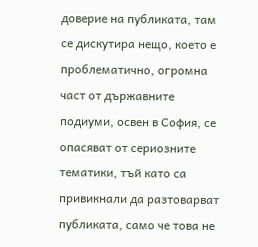доверие на публиката, там се дискутира нещо, което е проблематично, огромна част от държавните подиуми, освен в София, се опасяват от сериозните тематики, тъй като са привикнали да разтоварват публиката, само че това не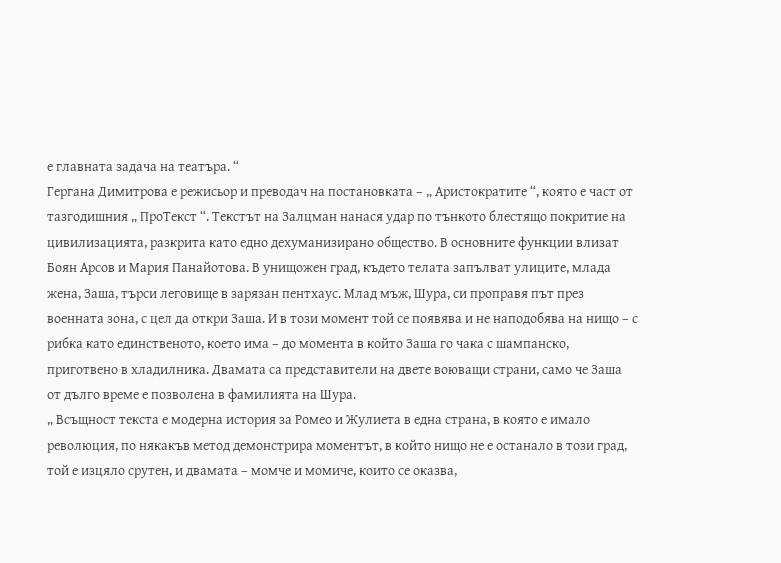е главната задача на театъра. “
Гергана Димитрова е режисьор и преводач на постановката – „ Аристократите “, която е част от тазгодишния „ ПроТекст “. Текстът на Залцман нанася удар по тънкото блестящо покритие на цивилизацията, разкрита като едно дехуманизирано общество. В основните функции влизат Боян Арсов и Мария Панайотова. В унищожен град, където телата запълват улиците, млада жена, Заша, търси леговище в зарязан пентхаус. Млад мъж, Шура, си проправя път през военната зона, с цел да откри Заша. И в този момент той се появява и не наподобява на нищо – с рибка като единственото, което има – до момента в който Заша го чака с шампанско, приготвено в хладилника. Двамата са представители на двете воюващи страни, само че Заша от дълго време е позволена в фамилията на Шура.
„ Всъщност текста е модерна история за Ромео и Жулиета в една страна, в която е имало революция, по някакъв метод демонстрира моментът, в който нищо не е останало в този град, той е изцяло срутен, и двамата – момче и момиче, които се оказва,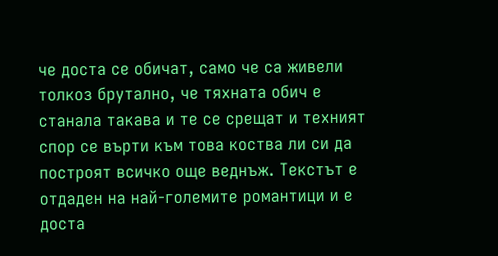че доста се обичат, само че са живели толкоз брутално, че тяхната обич е станала такава и те се срещат и техният спор се върти към това коства ли си да построят всичко още веднъж. Текстът е отдаден на най-големите романтици и е доста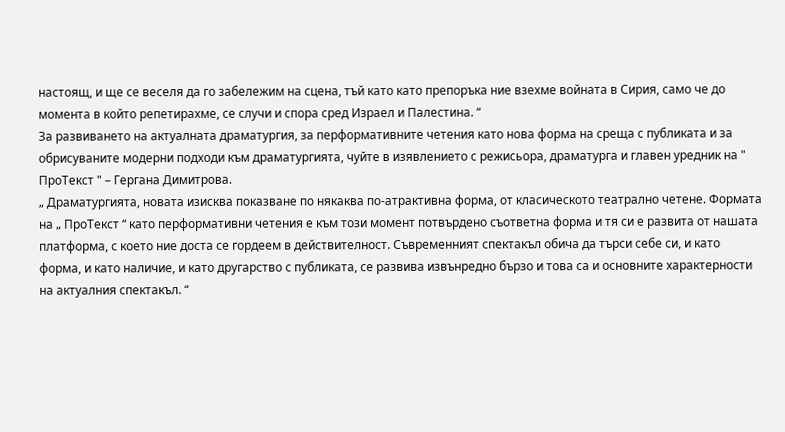настоящ, и ще се веселя да го забележим на сцена, тъй като като препоръка ние взехме войната в Сирия, само че до момента в който репетирахме, се случи и спора сред Израел и Палестина. “
За развиването на актуалната драматургия, за перформативните четения като нова форма на среща с публиката и за обрисуваните модерни подходи към драматургията, чуйте в изявлението с режисьора, драматурга и главен уредник на " ПроТекст " – Гергана Димитрова.
„ Драматургията, новата изисква показване по някаква по-атрактивна форма, от класическото театрално четене. Формата на „ ПроТекст “ като перформативни четения е към този момент потвърдено съответна форма и тя си е развита от нашата платформа, с което ние доста се гордеем в действителност. Съвременният спектакъл обича да търси себе си, и като форма, и като наличие, и като другарство с публиката, се развива извънредно бързо и това са и основните характерности на актуалния спектакъл. “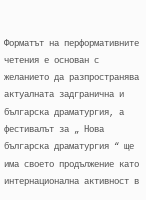Форматът на перформативните четения е основан с желанието да разпространява актуалната задгранична и българска драматургия, а фестивалът за „ Нова българска драматургия “ ще има своето продължение като интернационална активност в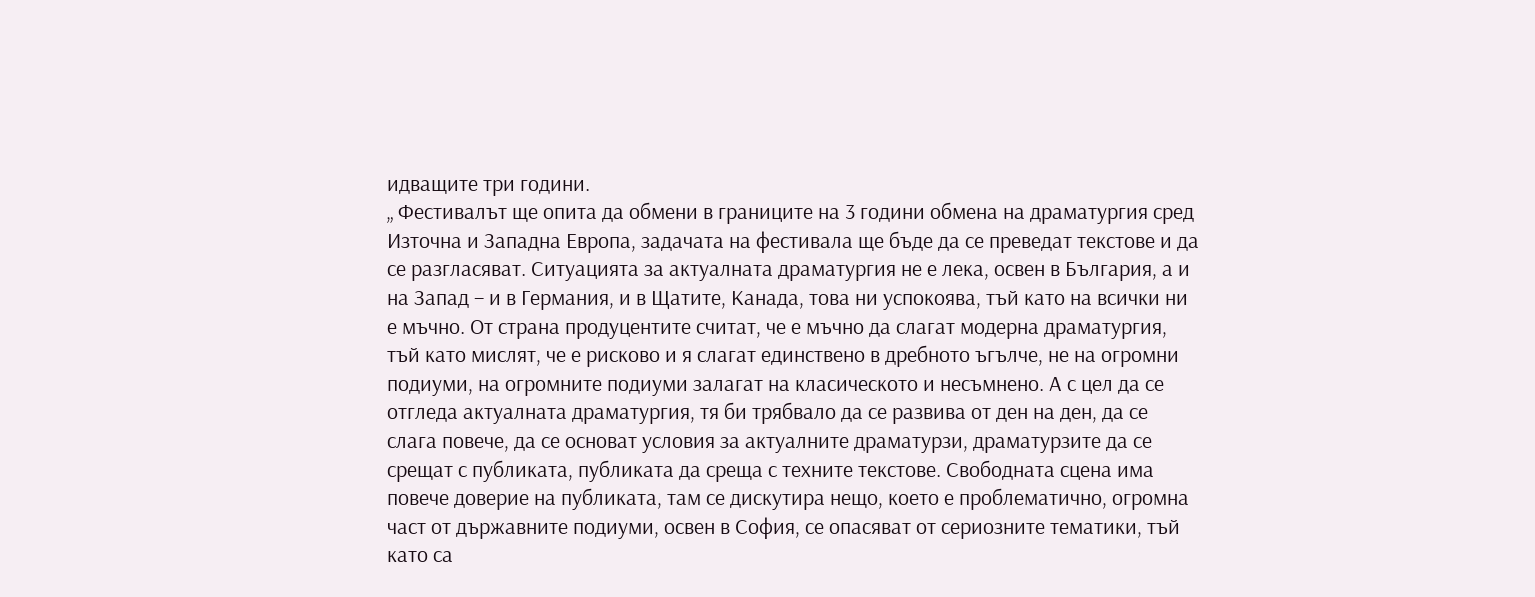идващите три години.
„ Фестивалът ще опита да обмени в границите на 3 години обмена на драматургия сред Източна и Западна Европа, задачата на фестивала ще бъде да се преведат текстове и да се разгласяват. Ситуацията за актуалната драматургия не е лека, освен в България, а и на Запад – и в Германия, и в Щатите, Канада, това ни успокоява, тъй като на всички ни е мъчно. От страна продуцентите считат, че е мъчно да слагат модерна драматургия, тъй като мислят, че е рисково и я слагат единствено в дребното ъгълче, не на огромни подиуми, на огромните подиуми залагат на класическото и несъмнено. А с цел да се отгледа актуалната драматургия, тя би трябвало да се развива от ден на ден, да се слага повече, да се основат условия за актуалните драматурзи, драматурзите да се срещат с публиката, публиката да среща с техните текстове. Свободната сцена има повече доверие на публиката, там се дискутира нещо, което е проблематично, огромна част от държавните подиуми, освен в София, се опасяват от сериозните тематики, тъй като са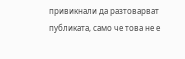привикнали да разтоварват публиката, само че това не е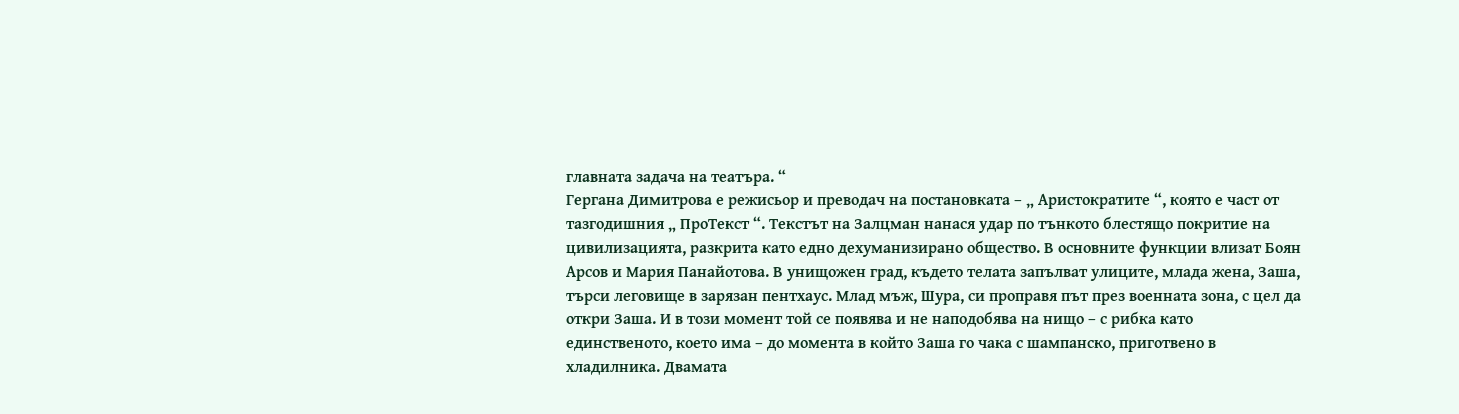главната задача на театъра. “
Гергана Димитрова е режисьор и преводач на постановката – „ Аристократите “, която е част от тазгодишния „ ПроТекст “. Текстът на Залцман нанася удар по тънкото блестящо покритие на цивилизацията, разкрита като едно дехуманизирано общество. В основните функции влизат Боян Арсов и Мария Панайотова. В унищожен град, където телата запълват улиците, млада жена, Заша, търси леговище в зарязан пентхаус. Млад мъж, Шура, си проправя път през военната зона, с цел да откри Заша. И в този момент той се появява и не наподобява на нищо – с рибка като единственото, което има – до момента в който Заша го чака с шампанско, приготвено в хладилника. Двамата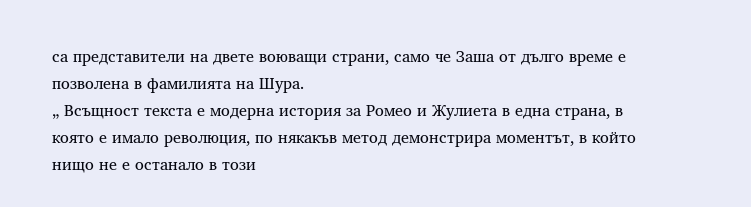са представители на двете воюващи страни, само че Заша от дълго време е позволена в фамилията на Шура.
„ Всъщност текста е модерна история за Ромео и Жулиета в една страна, в която е имало революция, по някакъв метод демонстрира моментът, в който нищо не е останало в този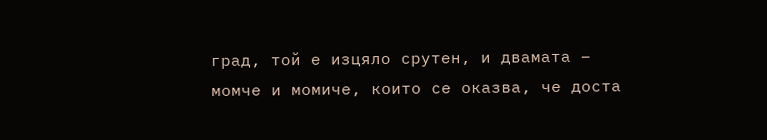град, той е изцяло срутен, и двамата – момче и момиче, които се оказва, че доста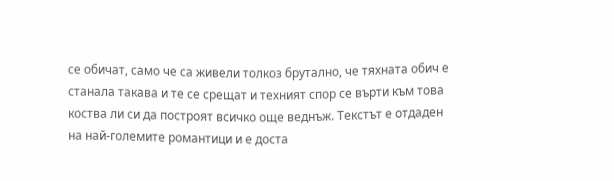се обичат, само че са живели толкоз брутално, че тяхната обич е станала такава и те се срещат и техният спор се върти към това коства ли си да построят всичко още веднъж. Текстът е отдаден на най-големите романтици и е доста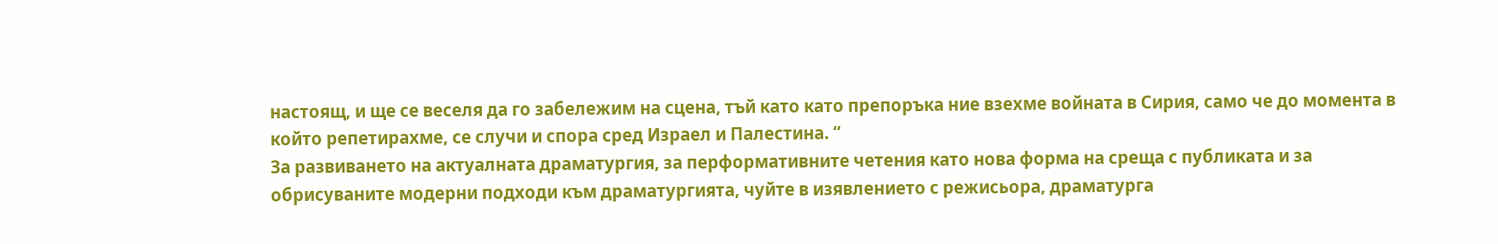настоящ, и ще се веселя да го забележим на сцена, тъй като като препоръка ние взехме войната в Сирия, само че до момента в който репетирахме, се случи и спора сред Израел и Палестина. “
За развиването на актуалната драматургия, за перформативните четения като нова форма на среща с публиката и за обрисуваните модерни подходи към драматургията, чуйте в изявлението с режисьора, драматурга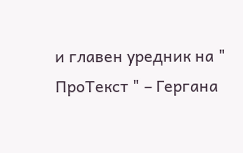и главен уредник на " ПроТекст " – Гергана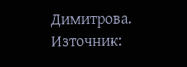Димитрова.
Източник: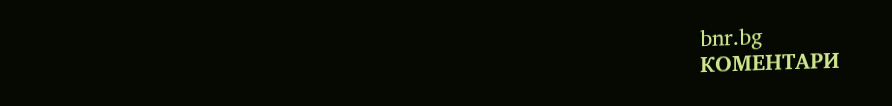bnr.bg
КОМЕНТАРИ